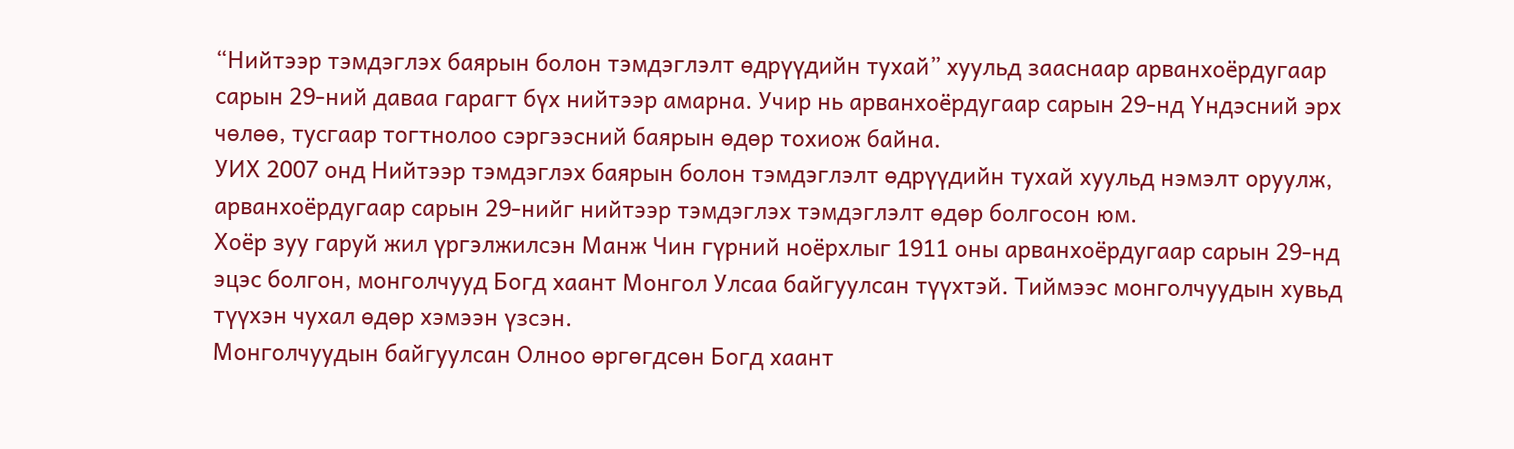“Нийтээр тэмдэглэх баярын болон тэмдэглэлт өдрүүдийн тухай” хуульд зааснаар арванхоёрдугаар сарын 29-ний даваа гарагт бүх нийтээр амарна. Учир нь арванхоёрдугаар сарын 29-нд Үндэсний эрх чөлөө, тусгаар тогтнолоо сэргээсний баярын өдөр тохиож байна.
УИХ 2007 онд Нийтээр тэмдэглэх баярын болон тэмдэглэлт өдрүүдийн тухай хуульд нэмэлт оруулж, арванхоёрдугаар сарын 29-нийг нийтээр тэмдэглэх тэмдэглэлт өдөр болгосон юм.
Хоёр зуу гаруй жил үргэлжилсэн Манж Чин гүрний ноёрхлыг 1911 оны арванхоёрдугаар сарын 29-нд эцэс болгон, монголчууд Богд хаант Монгол Улсаа байгуулсан түүхтэй. Тиймээс монголчуудын хувьд түүхэн чухал өдөр хэмээн үзсэн.
Монголчуудын байгуулсан Олноо өргөгдсөн Богд хаант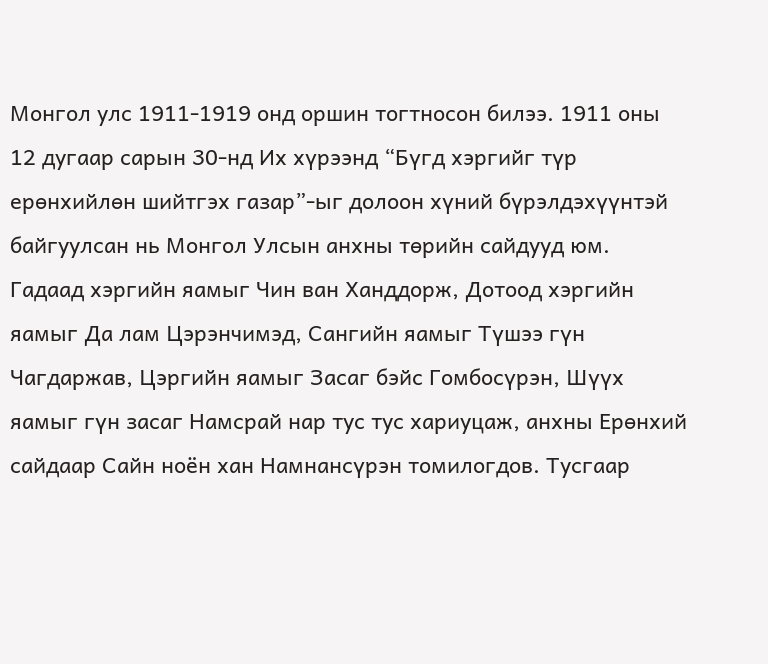Монгол улс 1911-1919 онд оршин тогтносон билээ. 1911 оны 12 дугаар сарын 30-нд Их хүрээнд “Бүгд хэргийг түр ерөнхийлөн шийтгэх газар”-ыг долоон хүний бүрэлдэхүүнтэй байгуулсан нь Монгол Улсын анхны төрийн сайдууд юм. Гадаад хэргийн яамыг Чин ван Ханддорж, Дотоод хэргийн яамыг Да лам Цэрэнчимэд, Сангийн яамыг Түшээ гүн Чагдаржав, Цэргийн яамыг Засаг бэйс Гомбосүрэн, Шүүх яамыг гүн засаг Намсрай нар тус тус хариуцаж, анхны Ерөнхий сайдаар Сайн ноён хан Намнансүрэн томилогдов. Тусгаар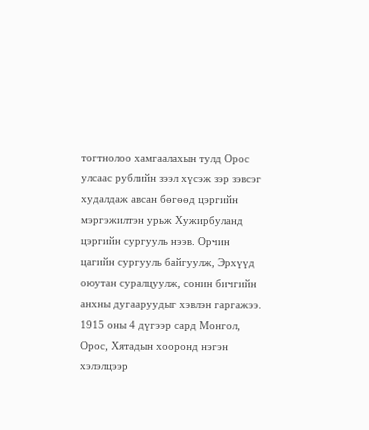тогтнолоо хамгаалахын тулд Орос улсаас рублийн зээл хүсэж зэр зэвсэг худалдаж авсан бөгөөд цэргийн мэргэжилтэн урьж Хужирбуланд цэргийн сургууль нээв. Орчин цагийн сургууль байгуулж, Эрхүүд оюутан суралцуулж, сонин бичгийн анхны дугааруудыг хэвлэн гаргажээ.
1915 оны 4 дүгээр сард Монгол, Орос, Хятадын хооронд нэгэн хэлэлцээр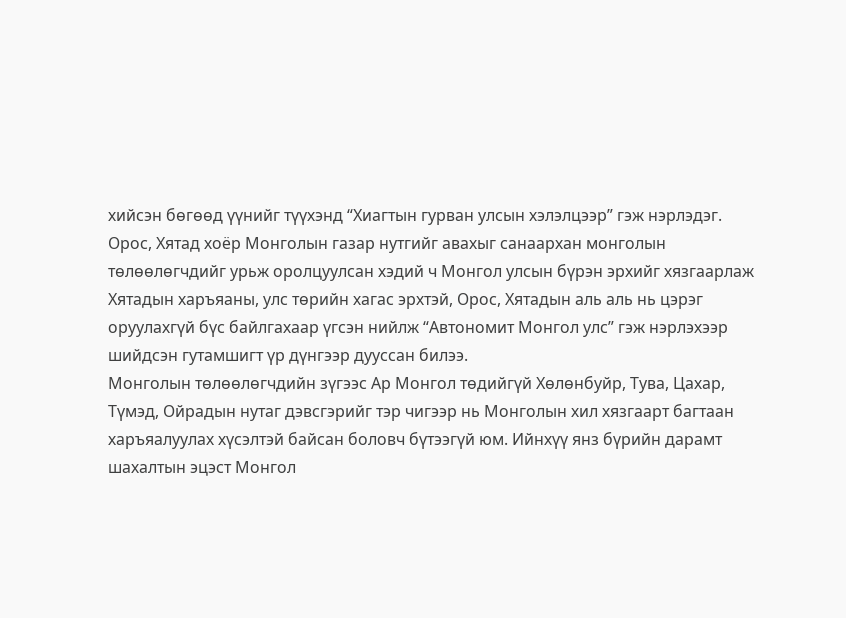хийсэн бөгөөд үүнийг түүхэнд “Хиагтын гурван улсын хэлэлцээр” гэж нэрлэдэг. Орос, Хятад хоёр Монголын газар нутгийг авахыг санаархан монголын төлөөлөгчдийг урьж оролцуулсан хэдий ч Монгол улсын бүрэн эрхийг хязгаарлаж Хятадын харъяаны, улс төрийн хагас эрхтэй, Орос, Хятадын аль аль нь цэрэг оруулахгүй бүс байлгахаар үгсэн нийлж “Автономит Монгол улс” гэж нэрлэхээр шийдсэн гутамшигт үр дүнгээр дууссан билээ.
Монголын төлөөлөгчдийн зүгээс Ар Монгол төдийгүй Хөлөнбуйр, Тува, Цахар, Түмэд, Ойрадын нутаг дэвсгэрийг тэр чигээр нь Монголын хил хязгаарт багтаан харъяалуулах хүсэлтэй байсан боловч бүтээгүй юм. Ийнхүү янз бүрийн дарамт шахалтын эцэст Монгол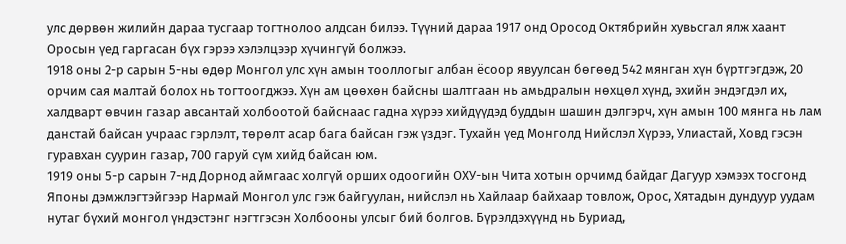улс дөрвөн жилийн дараа тусгаар тогтнолоо алдсан билээ. Түүний дараа 1917 онд Оросод Октябрийн хувьсгал ялж хаант Оросын үед гаргасан бүх гэрээ хэлэлцээр хүчингүй болжээ.
1918 оны 2-р сарын 5-ны өдөр Монгол улс хүн амын тооллогыг албан ёсоор явуулсан бөгөөд 542 мянган хүн бүртгэгдэж, 20 орчим сая малтай болох нь тогтоогджээ. Хүн ам цөөхөн байсны шалтгаан нь амьдралын нөхцөл хүнд, эхийн эндэгдэл их, халдварт өвчин газар авсантай холбоотой байснаас гадна хүрээ хийдүүдэд буддын шашин дэлгэрч, хүн амын 100 мянга нь лам данстай байсан учраас гэрлэлт, төрөлт асар бага байсан гэж үздэг. Тухайн үед Монголд Нийслэл Хүрээ, Улиастай, Ховд гэсэн гуравхан суурин газар, 700 гаруй сүм хийд байсан юм.
1919 оны 5-р сарын 7-нд Дорнод аймгаас холгүй орших одоогийн ОХУ-ын Чита хотын орчимд байдаг Дагуур хэмээх тосгонд Японы дэмжлэгтэйгээр Нармай Монгол улс гэж байгуулан, нийслэл нь Хайлаар байхаар товлож, Орос, Хятадын дундуур уудам нутаг бүхий монгол үндэстэнг нэгтгэсэн Холбооны улсыг бий болгов. Бүрэлдэхүүнд нь Буриад,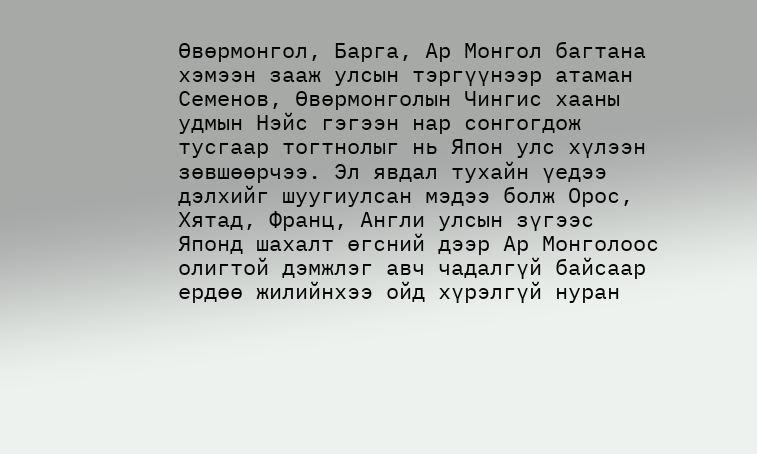Өвөрмонгол, Барга, Ар Монгол багтана хэмээн зааж улсын тэргүүнээр атаман Семенов, Өвөрмонголын Чингис хааны удмын Нэйс гэгээн нар сонгогдож тусгаар тогтнолыг нь Япон улс хүлээн зөвшөөрчээ. Эл явдал тухайн үедээ дэлхийг шуугиулсан мэдээ болж Орос, Хятад, Франц, Англи улсын зүгээс Японд шахалт өгсний дээр Ар Монголоос олигтой дэмжлэг авч чадалгүй байсаар ердөө жилийнхээ ойд хүрэлгүй нуран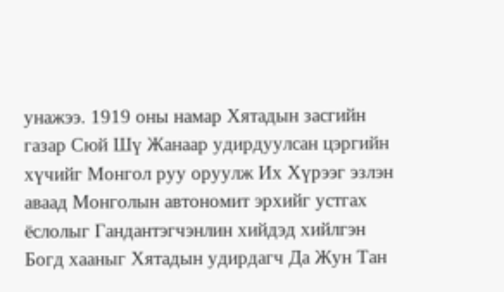унажээ. 1919 оны намар Хятадын засгийн газар Сюй Шү Жанаар удирдуулсан цэргийн хүчийг Монгол руу оруулж Их Хүрээг эзлэн аваад Монголын автономит эрхийг устгах ёслолыг Гандантэгчэнлин хийдэд хийлгэн Богд хааныг Хятадын удирдагч Да Жун Тан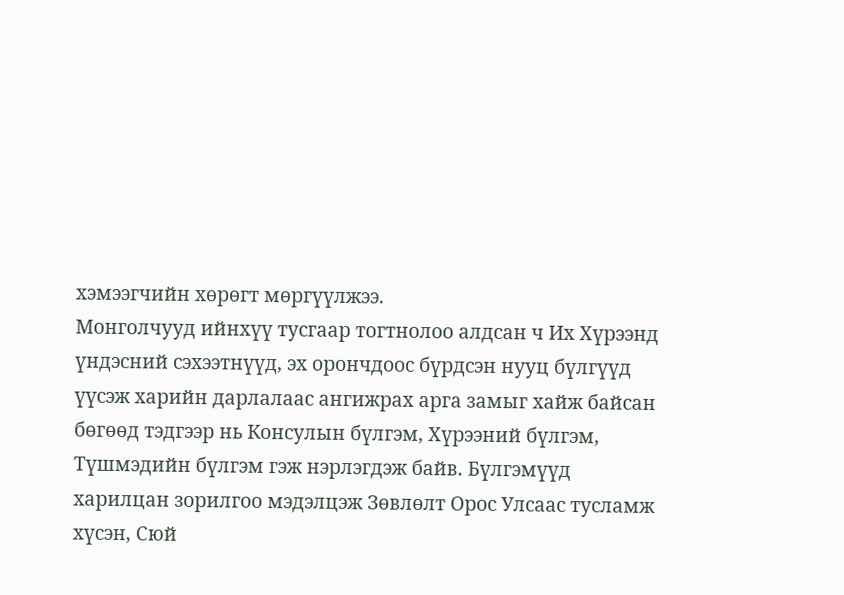хэмээгчийн хөрөгт мөргүүлжээ.
Монголчууд ийнхүү тусгаар тогтнолоо алдсан ч Их Хүрээнд үндэсний сэхээтнүүд, эх орончдоос бүрдсэн нууц бүлгүүд үүсэж харийн дарлалаас ангижрах арга замыг хайж байсан бөгөөд тэдгээр нь Консулын бүлгэм, Хүрээний бүлгэм, Түшмэдийн бүлгэм гэж нэрлэгдэж байв. Бүлгэмүүд харилцан зорилгоо мэдэлцэж Зөвлөлт Орос Улсаас тусламж хүсэн, Сюй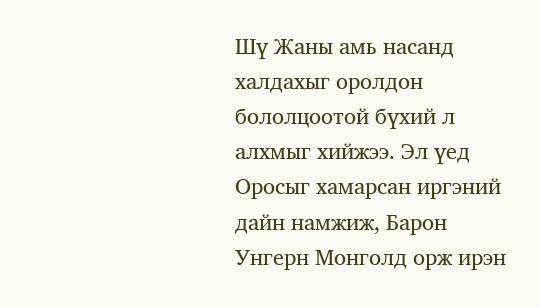Шү Жаны амь насанд халдахыг оролдон бололцоотой бүхий л алхмыг хийжээ. Эл үед Оросыг хамарсан иргэний дайн намжиж, Барон Унгерн Монголд орж ирэн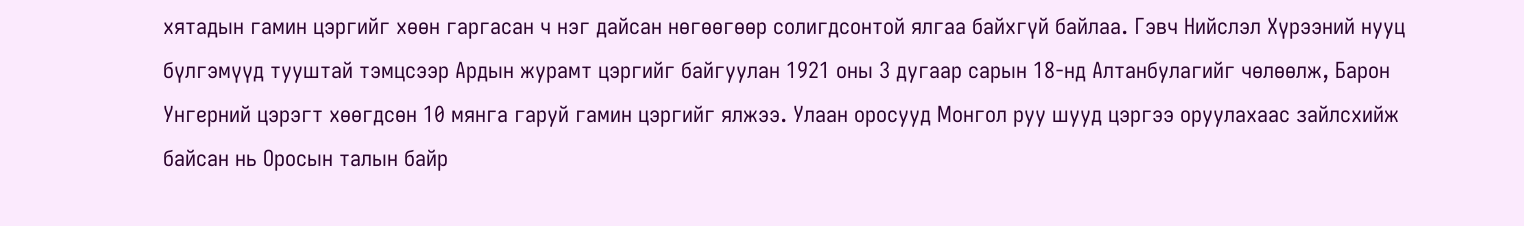хятадын гамин цэргийг хөөн гаргасан ч нэг дайсан нөгөөгөөр солигдсонтой ялгаа байхгүй байлаа. Гэвч Нийслэл Хүрээний нууц бүлгэмүүд тууштай тэмцсээр Ардын журамт цэргийг байгуулан 1921 оны 3 дугаар сарын 18-нд Алтанбулагийг чөлөөлж, Барон Унгерний цэрэгт хөөгдсөн 10 мянга гаруй гамин цэргийг ялжээ. Улаан оросууд Монгол руу шууд цэргээ оруулахаас зайлсхийж байсан нь Оросын талын байр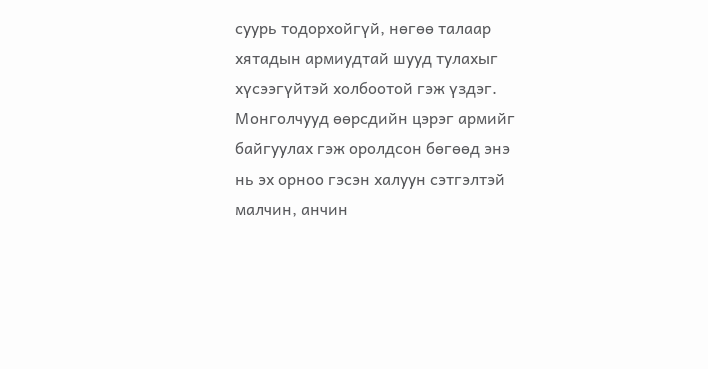суурь тодорхойгүй, нөгөө талаар хятадын армиудтай шууд тулахыг хүсээгүйтэй холбоотой гэж үздэг. Монголчууд өөрсдийн цэрэг армийг байгуулах гэж оролдсон бөгөөд энэ нь эх орноо гэсэн халуун сэтгэлтэй малчин, анчин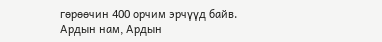гөрөөчин 400 орчим эрчүүд байв. Ардын нам, Ардын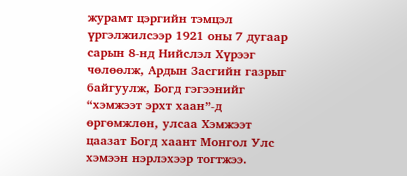журамт цэргийн тэмцэл үргэлжилсээр 1921 оны 7 дугаар сарын 8-нд Нийслэл Хүрээг чөлөөлж, Ардын Засгийн газрыг байгуулж, Богд гэгээнийг “хэмжээт эрхт хаан”-д өргөмжлөн, улсаа Хэмжээт цаазат Богд хаант Монгол Улс хэмээн нэрлэхээр тогтжээ.